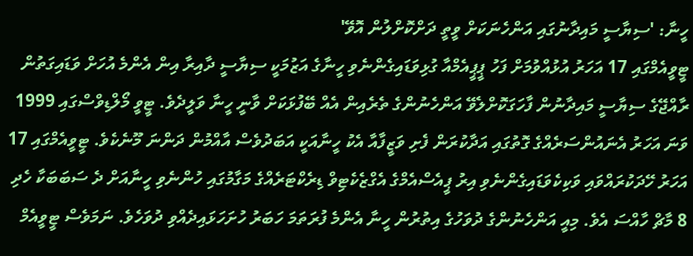ހީނާ: 'ސިޔާސީ މައިދާނުގައި އަންހެނަކަށް ވީތީ ދަށްކޮށްލުން އޮވޭ'
ޓީވީއެމްގައި 17 އަހަރު އުޅުއްވުމަށް ފަހު ޕީޕީއެމްއާ ގުޅިވަޑައިގެންނެވި ހީނާގެ އަޒުމަކީ ސިޔާސީ ދާއިރާ އިން އެންމެ އުހަށް ވަޑައިގަތުން
ރާއްޖޭގެ ސިޔާސީ މައިދާނުން ފާހަގަކޮށްލެވޭ އަންހެނުންގެ ތެރެއިން އެއް ބޭފުޅަކަށް ވާނީ ހީނާ ވަލީދެވެ. ޓީވީ މޯލްޑިވްސްގައި 1999 ވަނަ އަހަރު އެނައުންސަރެއްގެ ގޮތުގައި އަދާކުރަން ފެށި ވަޒީފާއާ އެކު ހީނާއަކީ އަބަދުވެސް އާއްމުން ދަންނަ މޫނެކެވެ. ޓީވީއެމްގައި 17 އަހަރު ހޭދަކުރައްވައި ވަކިކެވަޑައިގެންނެވި އިރު ޕީއެސްއެމްގެ އެގްޒެކެޓިވް ޑިރެކްޓަރެއްގެ މަގާމުގައި ހުންނެވި ހީނާއަށް ދެ ސަބަބަކާ ހެދި 8 މާޗް ހާއްސަ އެވެ. މިއީ އަންހެނުންގެ ދުވަހުގެ އިތުރުން ހީނާ އެންމެ ފުރަތަމަ ހަބަރު ހުށަހަޅައިދެއްވި ދުވަހެވެ. ނަމަވެސް ޓީވީއެމް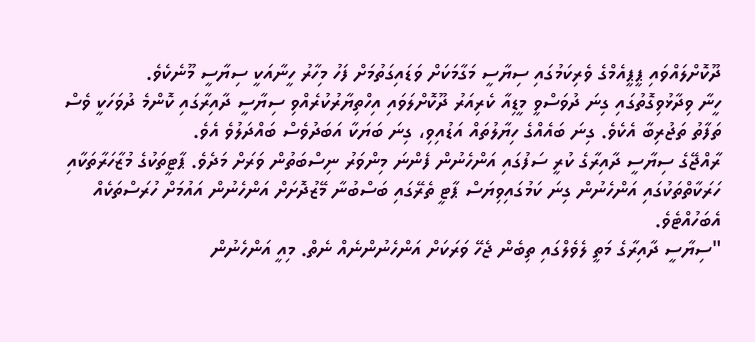ދޫކޮށްލައްވައި ޕީޕީއެމްގެ ވެރިކަމުގައި ސިޔާސީ މަގާމަކަށް ވަޑައިގަތުމަށް ފަހު މިހާރު ހީނާއަކީ ސިޔާސީ މޫނެކެވެ.
ހީނާ ވިދާޅުވިގޮތުގައި ގިނަ ދުވަސްވީ މީޑިއާ ކެރިއަރު ދޫކޮށްލަވައި އިހްތިޔާރުކުރެއްވި ސިޔާސީ ދާއިރާގައި ކޮންމެ ދުވަހަކީ ވެސް ތަފާތު ތަޖުރިބާ އެކެވެ. ގިނަ ބައެއްގެ ހިޔާލުތައް އަޑުއިވި، ގިނަ ބަޔަކާ އަބަދުވެސް ބައްދަލުވެ އެވެ.
ރާއްޖޭގެ ސިޔާސީ ދާއިރާގެ ކުރީ ސަފުގައި އަންހެނުން ފެންނަ މިންވަރު ނިސްބަތުން ވަރަށް މަދެވެ. ޕާޓީތަކުގެ މުޒާހަރާތަކާއި ހަރަކާތްތަކުގައި އަންހެނުން ގިނަ ކަމުގައިވިޔަސް ޕާޓީ ތެރޭގައި ބަސްބުނާ މޭޒުދޮށަށް އަންހެނުން އައުމަށް ހުރަސްތަކެއް އެބަހުއްޓެވެ.
"ސިޔާސީ ދާއިރާގެ މަތީ ލެވެލްގައި ތިބެން ޖެހޭ ވަރަކަށް އަންހެނުންނެއް ނެތް. މިއީ އަންހެނުން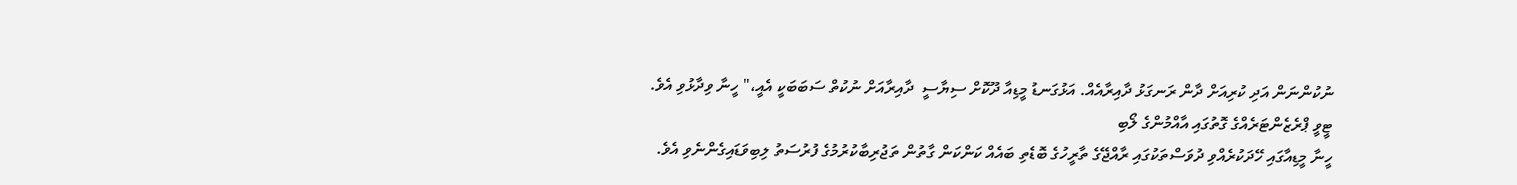ނުކުންނަން އަދި ކުރިއަށް ދާން ރަނގަޅު ދާއިރާއެއް. އަޅުގަނޑު މީޑިއާ ދޫކޮށް ސިޔާސީ  ދާއިރާއަށް ނުކުތް ސަބަބަކީ އެއީ،" ހީނާ ވިދާޅުވި އެވެ.
ޓީވީ ޕްރެޒެންޓަރެއްގެ ގޮތުގައި އާއްމުންގެ ލޯބި
ހީނާ މީޑިއާގައި ހޭދަކުރެއްވި ދުވަސްތަކުގައި ރާއްޖޭގެ ތާރީހުގެ ބޮޑެތި ބައެއް ކަންކަން ގާތުން ތަޖުރިބާކުރުމުގެ ފުރުސަތު ލިބިވަޑައިގެންނެވި އެވެ.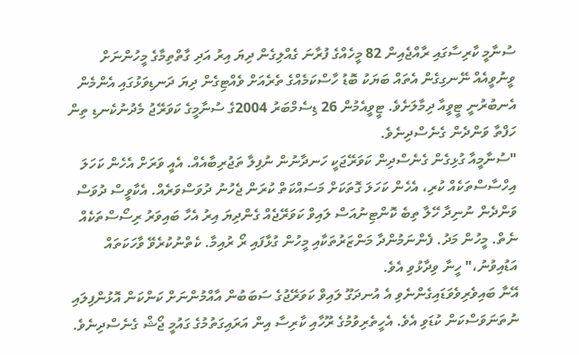ސުނާމީ ކާރިސާގައި ރާއްޖެއިން 82 މީހެއްގެ ފުރާނަ ގެއްލިގެން ދިޔަ އިރު އަދި ގާތްތިމާގެ މީހުންނަށް ވީނުވީއެއް ނޭނގިގެން އެތައް ބަޔަކު ބޮޑު ހާސްކަމެއްގެ ތެރެއަށް ވެއްޓިގެން ދިޔަ ދަނޑިވަޅުގައި އެންމެން އެނބުރުނީ ޓީވީއާ ދިމާލަށެވެ. ޓީވީއެމުން 26 ޑިސެމްބަރު 2004ގެ ސުނާމީގެ ކަވަރޭޖު މެދުނުކެނޑި ތިން ހަފްތާ ވަންދެން ގެނެސްދިނެވެ.
"ސުނާމީއާ ގުޅިގެން ގެނެސްދިން ކަވަރޭޖަކީ ހަނދާނުން ނުފިލާ ތަޖުރިބާއެއް. އެއީ ވަރަށް އެހެން ކަހަލަ އިހްސާސްތަކެއް ކުރި، އެހެން ކަހަލަ ގޮތަކަށް މަސައްކަތް ކުރަން ޖެހުނު ދުވަސްވަރެއް. އެކާވީސް ދުވަސް ވަންދެން ނުނިދާ ހޭލާ ތިބެ ކޮންޓިނުއަސް ލައިވް ކަވަރޭޖެއް ގެންދިޔަ އިރު އެހާ ބައިވަރު ރިސޯސްތަކެއް ނެތް. މީހުން މަދު. ފެންނަމުންދާ މަންޒަރުތަކާއި މީހުން ގުޅާފައި ރޯ ރުއިމާ. ކެތްނުކުރެވޭ ވާހަކަތައް އަޑުއިވުނު،" ހީނާ ވިދާޅުވި އެވެ.
އޭނާ ބައިވެރިވެވަޑައިގެންނެވި އެ އުނދަގޫ ލައިވް ކަވަރޭޖުގެ ސަބަބުން އާއްމުންނަށް ކަންކަން އޮޅުންފިލައި ނުތަނަވަސްކަން ކުޑަވި އެވެ. އެހީތެރިވުމުގެ ރޫހާއި ކާރިސާ އިން އަރައިގަތުމުގެ ގައުމީ ޖޯޝް ގެނެސްދިނެވެ.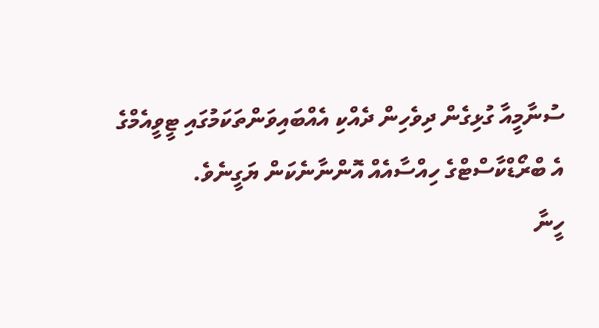ސުނާމީއާ ގުޅިގެން ދިވެހިން ދެއްކި އެއްބައިވަންތަކަމުގައި ޓީވީއެމްގެ އެ ބްރޯޑްކާސްޓްގެ ހިއްސާއެއް އޮންނާނެކަން ޔަގީނެވެ.
ހީނާ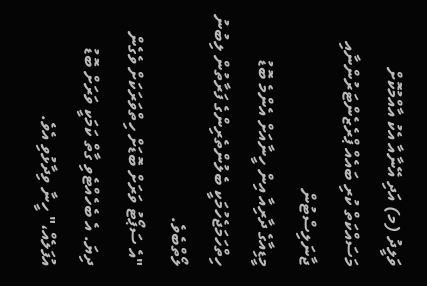ވަލީދު (މ) އަދި އޭނާއާ އެކު އާއްމުކޮށް މަސައްކަތް ކުރި ބައެއް ޕްރެޒެންޓަރުންނާއި ޖާނަލިސްޓުން
މީޑިއާގެ ދާރިއާ އިން ހީނާއަށް އެންމެ ބޮޑު ހިތްހަމަޖެހުމަކީ ބެލުންތެރިންގެ ފަރާތުން ލިބުނު ލޯތްބެވެ.
"އެ ސަޕޯޓު ވަރަށް ބޮޑަށް ހިތްވަރަކަށް ވެގެން ދިޔަ. އެ ބެހެއްޓެވި ގާތް ކަމަކީ ވަރަށް ބޮޑު އުފަލެއް،" ހީނާ ވިދާޅުވި އެވެ.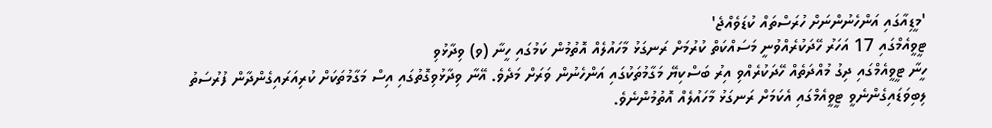'މީޑިއާގައި އަންހެނުންނަށް ހުރަސްތައް ކުޑަވެއްޖެ'
ޓީވީއެމްގައި 17 އަހަރު ހޭދަކުރެއްވުނީ މަސައްކަތް ކުރުމަށް ރަނގަޅު މާހައުލެއް އޮތުމުން ކަމުގައި ހީނާ (ވ) ވިދާޅުވި
ހީނާ ޓީވީއެމްގައި ދިގު މުއްދަތެއް ހޭދަކުރެއްވި އިރު ބަސްކިޔޭ މަގާމުތަކުގައި އަންހެނުން ވަރަށް މަދެވެ. އޭނާ ވިދާޅުވިގޮތުގައި އިސް މަގާމުތަކަށް ކުރިއަރައިގެންދާން ފުރުސަތު ލިބިވަޑައިގެންނެވީ ޓީވީއެމްގައި އެކަމަށް ރަނގަޅު މާހައުލެއް އޮތުމުންނެވެ.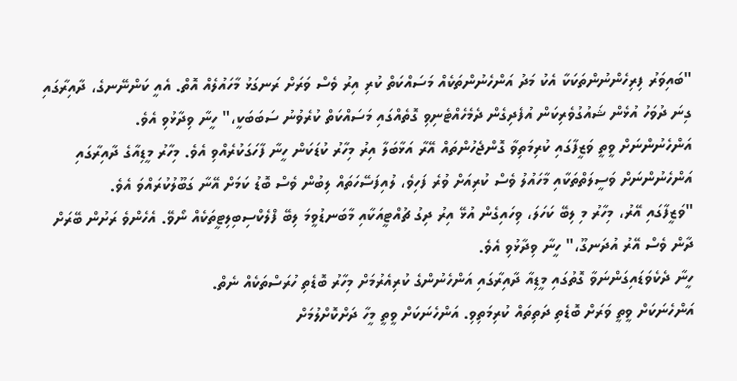"ބައިވަރު ފިރިހެންނުންތަކަކާ އެކު މަދު އަންހެނުންތަކެއް މަސައްކަތް ކުރި އިރު ވެސް ވަރަށް ރަނގަޅު މާހައުލެއް އޮތް. އެއީ ކަންނޭނގެ، ދާއިރާގައި ގިނަ ދުވަހު އުޅެން ޝައުގުވެރިކަން އުފެދިގެން ދެމެހެއްޓެނިވި ގޮތެއްގައި މަސައްކަތް ކުރެވުނު ސަބަބަކީ،" ހީނާ ވިދާޅުވި އެވެ.
އަންހެނުންނަށް ވީތީ ވަޒީފާގައި ކުރިމަތިވާ ގޮންޖެހުންތައް އޭރާ އަޅާބަލާ އިރު މިހާރު ކުޑަކަން ހީނާ ފާހަގަކުރެއްވި އެވެ. މިހާރު މީޑިއާގެ ދާއިރާގައި އަންހެނުންނަށް ވަސީލަތްތަކާއި މާހައުލު ވެސް ކުރިއަށް ވުރެ ފަހިވެ، ލުއިފަސޭހަތައް ލިބުން ވެސް ބޮޑު ކަމަށް އޭނާ ގަބޫލުކުރައްވަ އެވެ.
"ވަޒީފާގައި އޭރު، މިހާރު މި ލިބޭ ކަހަލަ، ވިހައިގެން އުޅޭ އިރު ދިގު ޗުއްޓީއަކާއި މާބަނޑުވީމަ ލިބޭ ފްލެކްސިބިލިޓީތަކެއް ނޯވޭ. އެހެންވެ ރަށުން ބޭރަށް ދާން ވެސް އޭރު އުދަނގޫ،" ހީނާ ވިދާޅުވި އެވެ.
ހީނާ ދެކެވަޑައިގަންނަވާ ގޮތުގައި މީޑިއާ ދާއިރާގައި އަންހެނުންގެ ކުރިއެރުމަށް މިހާރު ބޮޑެތި ހުރަސްތަކެއް ނެތް.
އަންހެނަކަށް ވީތީ ވަރަށް ބޮޑެތި ދަތިތައް ކުރިމަތިވި. އަންހެނަކަށް ވީތީ މީހާ ދަށްކޮށްލުމަށް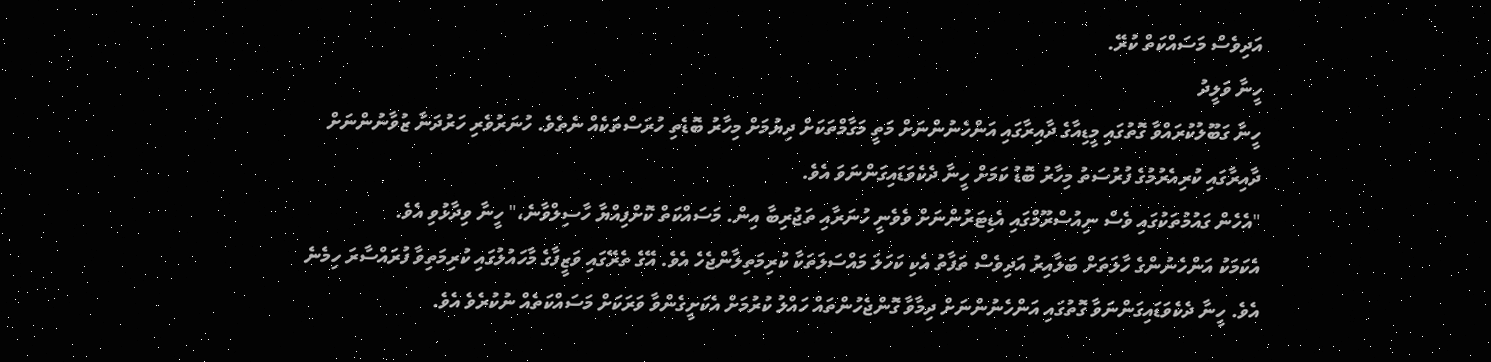އަދިވެސް މަސައްކަތް ކުރޭ.
ހީނާ ވަލީދު
ހީނާ ގަބޫލުކުރައްވާ ގޮތުގައި މީޑިއާގެ ދާއިރާގައި އަންހެނުންނަށް މަތީ މަގާމްތަކަށް ދިޔުމަށް މިހާރު ބޮޑެތި ހުރަސްތަކެއް ނެތެވެ. ހުނަރުވެރި ހަރުދަނާ ޒުވާނުންނަށް ދާއިރާގައި ކުރިއެރުމުގެ ފުރުސަތު މިހާރު ބޮޑު ކަމަށް ހީނާ ދެކެވަޑައިގަންނަވަ އެވެ.
"އެހެން ގައުމުތަކުގައި ވެސް ނިއުސްރޫމްގައި އެޑިޓަރުންނަށް ވެވެނީ ހުނަރާއި ތަޖުރިބާ އިން. މަސައްކަތް ކޮށްފިއްޔާ ހާސިލްވާނެ،" ހީނާ ވިދާޅުވި އެވެ.
އެކަމަކު އަންހެނުންގެ ހާލަތަށް ބަލާއިރު އަދިވެސް ތަފާތު އެކި ކަހަލަ މައްސަލަތަކާ ކުރިމަތިލާންޖެހެ އެވެ. އޭގެ ތެރޭގައި ވަޒީފާގެ މާހައުލުގައި ކުރިމަތިވާ ފުރައްސާރަ ހިމެނެ އެވެ. ހީނާ ދެކެވަޑައިގަންނަވާ ގޮތުގައި އަންހެނުންނަށް ދިމާވާ ގޮންޖެހުންތައް ހައްލު ކުރުމަށް އެކަށީގެންވާ ވަރަކަށް މަސައްކަތެއް ނުކުރެވެ އެވެ.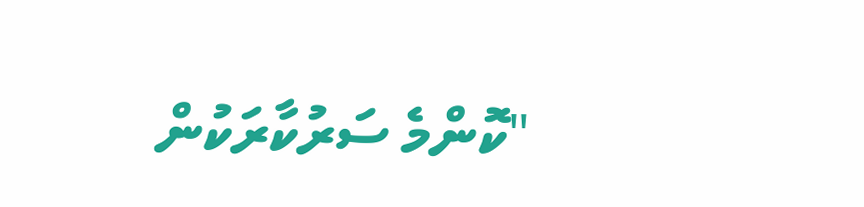"ކޮންމެ ސަރުކާރަކުން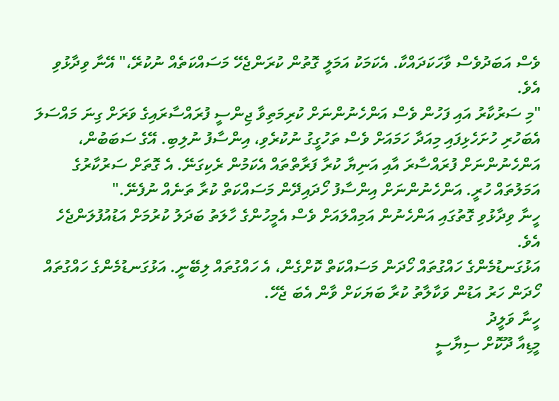ވެސް އަބަދުވެސް ވާހަކަދައްކާ. އެކަމަކު އަމަލީ ގޮތުން ކުރަންޖެހޭ މަސައްކަތެއް ނުކުރޭ،" އޭނާ ވިދާޅުވި އެވެ.
"މި ސަރުކާރު އައި ފަހުން ވެސް އަންހެނުންނަށް ކުރިމަތިވާ ޖިންސީ ފުރައްސާރައިގެ ވަރަށް ގިނަ މައްސަލަ އެބަހުރި ހުށަހެޅިފައި މިއަދާ ހަމައަށް ވެސް ތަހުގީގު ނުކުރެވި، އިންސާފު ނުލިބި. އޭގެ ސަބަބުން، އަންހެނުންނަށް ފުރައްސާރަ އާއި އަނިޔާ ކުރާ ފަރާތްތައް އެކަމުން ރެކިގަނޭ. އެ ގޮތަށް ސަރުކާރުގެ އަމަލުތައް ހުރީ. އަންހެނުންނަށް އިންސާފު ހޯދައިދޭން މަސައްކަތް ކުރާ ތަނެއް ނުފެނޭ."
ހީނާ ވިދާޅުވި ގޮތުގައި އަންހެނުން އަމިއްލައަށް ވެސް އެމީހުންގެ ހާލަތު ބަދަލު ކުރުމަށް އަޑުއުފުލަންޖެހެ އެވެ.
އަޅުގަނޑުމެންގެ ހައްގުތައް ހޯދަން މަސައްކަތް ކޮށްގެން، އެ ހައްގުތައް ލިބޭނީ. އަޅުގަނޑުމެންގެ ހައްގުތައް ހޯދަން ހަރު އަޑުން ވަކާލާތު ކުރާ ބަޔަކަށް ވާން އެބަ ޖެހޭ.
ހީނާ ވަލީދު
މީޑިއާ ދޫކޮށް ސިޔާސީ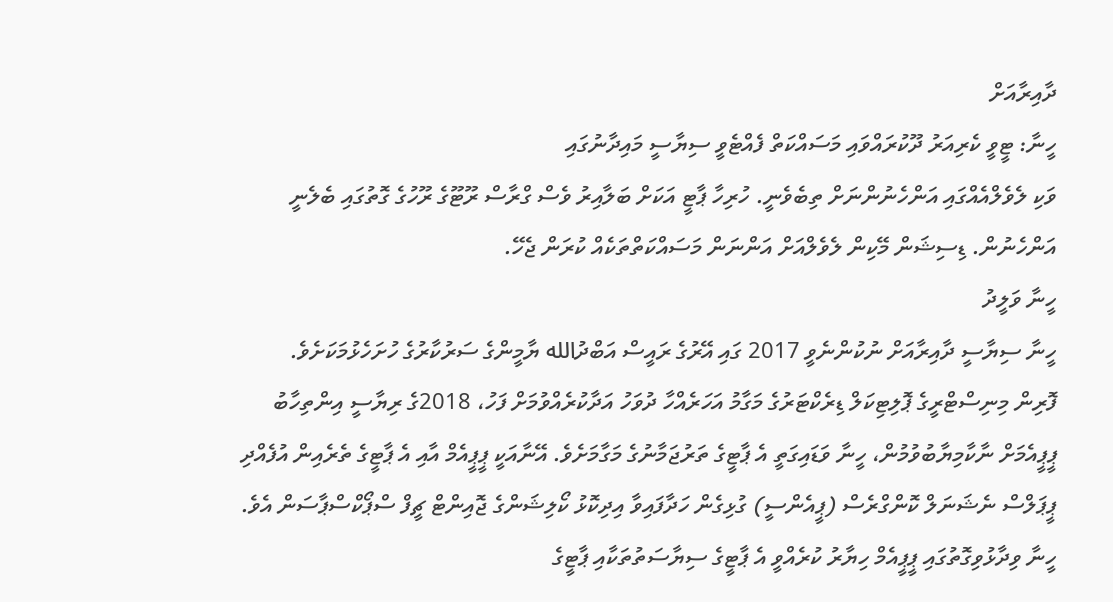ދާއިރާއަށް
ހީނާ: ޓީވީ ކެރިއަރު ދޫކުރައްވައި މަސައްކަތް ފެއްޓެވީ ސިޔާސީ މައިދާނުގައި
ވަކި ލެވެލްއެއްގައި އަންހެނުންނަށް ތިބެވެނީ. ހުރިހާ ޕާޓީ އަކަށް ބަލާއިރު ވެސް ގްރާސް ރޫޓޫގެ ރޫހުގެ ގޮތުގައި ބެލެނީ އަންހެނުން. ޑިސިޝަން މޭކިން ލެވެލްއަށް އަންނަން މަސައްކަތްތަކެއް ކުރަން ޖެހޭ.
ހީނާ ވަލީދު
ހީނާ ސިޔާސީ ދާއިރާއަށް ނުކުންނެވީ 2017 ގައި އޭރުގެ ރައީސް އަބްދުالله ޔާމީންގެ ސަރުކާރުގެ ހުށަހެޅުމަކަށެވެ.  ފޮރިން މިނިސްޓްރީގެ ޕޮލިޓިކަލް ޑިރެކްޓަރުގެ މަގާމު އަހަރެއްހާ ދުވަހު އަދާކުރެއްވުމަށް ފަހު، 2018ގެ ރިޔާސީ އިންތިހާބު ޕީޕީއެމަށް ނާކާމިޔާބުވުމުން، ހީނާ ވަޑައިގަތީ އެ ޕާޓީގެ ތަރުޖަމާނުގެ މަގާމަށެވެ. އޭނާއަކީ ޕީޕީއެމް އާއި އެ ޕާޓީގެ ތެރެއިން އުފެއްދި ޕީޕަލްސް ނެޝަނަލް ކޮންގްރެސް (ޕީއެންސީ) ގުޅިގެން ހަދާފައިވާ އިދިކޮޅު ކޯލިޝަންގެ ޖޮއިންޓް ޗީފް ސްޕޯކްސްޕާސަން އެވެ.
ހީނާ ވިދާޅުވިގޮތުގައި ޕީޕީއެމް ހިޔާރު ކުރެއްވީ އެ ޕާޓީގެ ސިޔާސަތުތަކާއި ޕާޓީގެ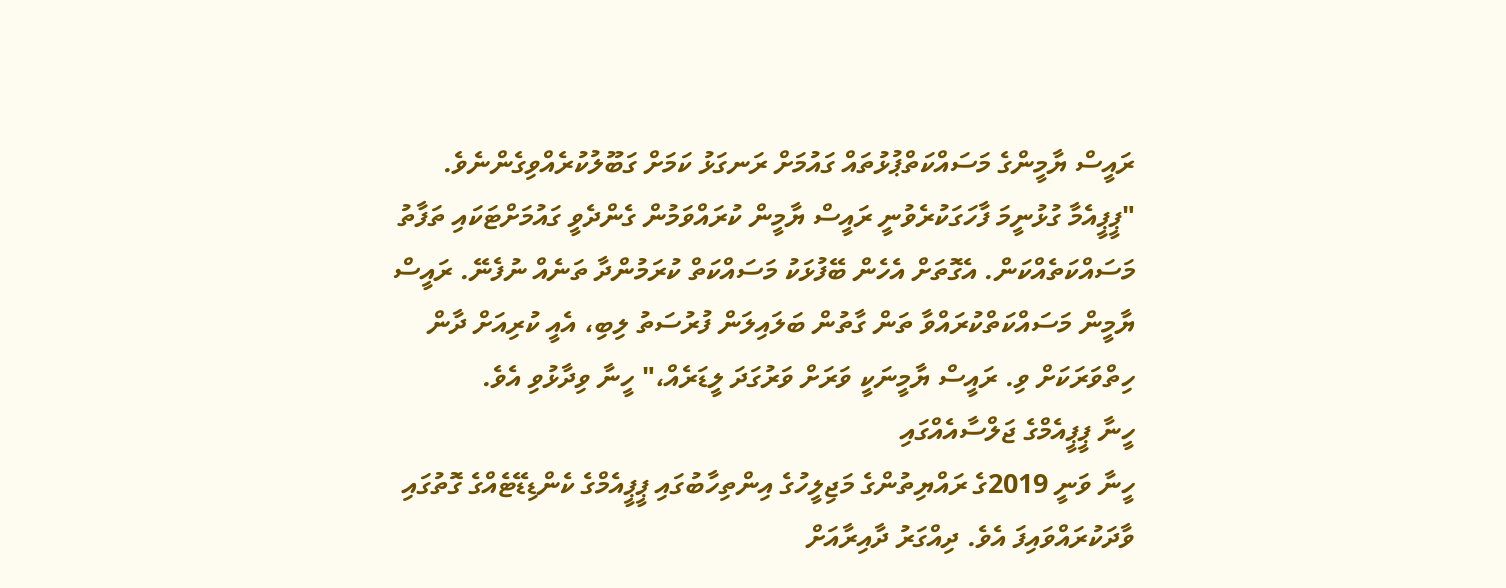ރައީސް ޔާމީންގެ މަސައްކަތްޕުޅުތައް ގައުމަށް ރަނގަޅު ކަމަށް ގަބޫލުކުރެއްވިގެންނެވެ.
"ޕީޕީއެމާ ގުޅުނީމަ ފާހަގަކުރެވުނީ ރައީސް ޔާމީން ކުރައްވަމުން ގެންދެވީ ގައުމަށްޓަކައި ތަފާތު މަސައްކަތެއްކަން. އެގޮތަށް އެހެން ބޭފުޅަކު މަސައްކަތް ކުރަމުންދާ ތަނެއް ނުފެނޭ. ރައީސް ޔާމީން މަސައްކަތްކުރައްވާ ތަން ގާތުން ބަލައިލަން ފުރުސަތު ލިބި، އެއީ ކުރިއަށް ދާން ހިތްވަރަކަށް ވި. ރައީސް ޔާމީނަކީ ވަރަށް ވަރުގަދަ ލީޑަރެއް،" ހީނާ ވިދާޅުވި އެވެ.
ހީނާ ޕީޕީއެމްގެ ޖަލްސާއެއްގައި
ހީނާ ވަނީ 2019ގެ ރައްޔިތުންގެ މަޖިލީހުގެ އިންތިހާބުގައި ޕީޕީއެމްގެ ކެންޑިޑޭޓެއްގެ ގޮތުގައި ވާދަކުރައްވައިފަ އެވެ. ދިއްގަރު ދާއިރާއަށް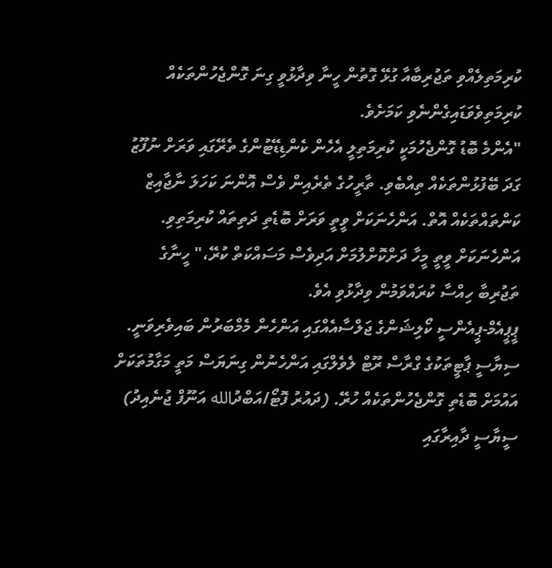ކުރިމަތިލެއްވި ތަޖުރިބާއާ ގުޅޭ ގޮތުން ހީނާ ވިދާޅުވީ ގިނަ ގޮންޖެހުންތަކެއް ކުރިމަތިވެވަޑައިގެންނެވި ކަމަށެވެ.
"އެންމެ ބޮޑު ގޮންޖެހުމަކީ ކުރިމަތިލީ އެހެން ކެންޑިޑޭޓުންގެ ތެރޭގައި ވަރަށް ނުފޫޒު ގަދަ ބޭފުޅުންތަކެއް ތިއްބެވި. ތާރީހުގެ ތެރެއިން ވެސް އޮންނަ ކަހަލަ ނާޖާއިޒް ކަންތައްތަކެއް އޮތް. އަންހެނަކަށް ވީތީ ވަރަށް ބޮޑެތި ދަތިތައް ކުރިމަތިވި. އަންހެނަކަށް ވީތީ މީހާ ދަށްކޮށްލުމަށް އަދިވެސް މަސައްކަތް ކުރޭ،" ހީނާގެ ތަޖުރިބާ ހިއްސާ ކުރައްވަމުން ވިދާޅުވި އެވެ.
ޕީޕީއެމް-ޕީއެންސީ ކޯލިޝަންގެ ޖަލްސާއެއްގައި އަންހެން މެމްބަރުން ބައިވެރިވަނީ. ސިޔާސީ ޕާޓީތަކުގެ ގްރާސް ރޫޓް ލެވެލްގައި އަންހެނުން ގިނަޔަސް މަތީ މަގާމުތަކަށް އައުމަށް ބޮޑެތި ގޮންޖެހުންތަކެއް ހުރޭ. (ދައުރު ފޮޓޯ/އަބްދުالله އަނޫފް ޖުނެއިދު)
ސީޔާސީ ދާއިރާގައި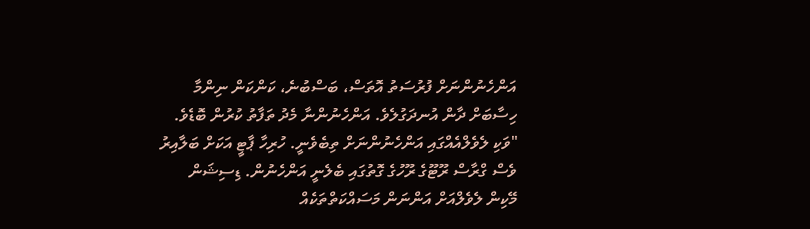އަންހެނުންނަށް ފުރުސަތު އޮތަސް، ބަސްބުނެ، ކަންކަން ނިންމާ ހިސާބަށް ދާން އުނދަގުލެވެ. އަންހެނުންނާ މެދު ތަފާތު ކުރުން ބޮޑެވެ.
"ވަކި ލެވެލްއެއްގައި އަންހެނުންނަށް ތިބެވެނީ. ހުރިހާ ޕާޓީ އަކަށް ބަލާއިރު ވެސް ގްރާސް ރޫޓޫގެ ރޫހުގެ ގޮތުގައި ބެލެނީ އަންހެނުން. ޑިސިޝަން މޭކިން ލެވެލްއަށް އަންނަން މަސައްކަތްތަކެއް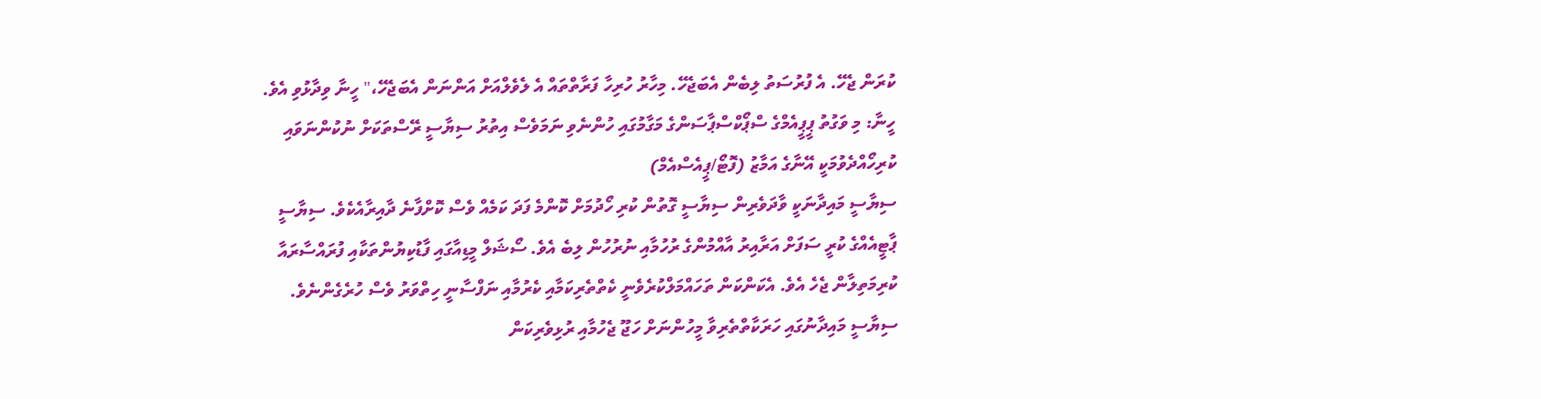ކުރަން ޖެހޭ. އެ ފުރުސަތު ލިބެން އެބަޖެހޭ. މިހާރު ހުރިހާ ފަރާތްތައް އެ ލެވެލްއަށް އަންނަން އެބަޖެހޭ،" ހީނާ ވިދާޅުވި އެވެ.
ހީނާ: މި ވަގުތު ޕީޕީއެމްގެ ސްޕޯކްސްޕާސަންގެ މަގާމުގައި ހުންނެވި ނަމަވެސް އިތުރު ސިޔާސީ ރޭސްތަކަށް ނުކުންނަވައި ކުރިހޯއްދެވުމަކީ އޭނާގެ އަމާޒު (ފޮޓޯ/ޕީއެސްއެމް)
ސިޔާސީ މައިދާނަކީ ވާދަވެރިން ސިޔާސީ ގޮތުން ކުރި ހޯދުމަށް ކޮންމެ ފަދަ ކަމެއް ވެސް ކޮށްފާނެ ދާއިރާއެކެވެ. ސިޔާސީ ޕާޓީއެއްގެ ކުރީ ސަފަށް އަރާއިރު އާއްމުންގެ ރުހުމާއި ނުރުހުން ލިބެ އެވެ. ސޯޝަލް މީޑިއާގައި ފާޑުކިޔުންތަކާއި ފުރައްސާރައާ ކުރިމަތިލާން ޖެހެ އެވެ. އެކަންކަން ތަހައްމަލްކުރެވެނީ ކެތްތެރިކަމާއި ކެރުމާއި ނަފްސާނީ ހިތްވަރު ވެސް ހުރެގެންނެވެ.
ސިޔާސީ މައިދާނުގައި ހަރަކާތްތެރިވާ މީހުންނަށް ހަޖޫ ޖެހުމާއި ރުޅިވެރިކަން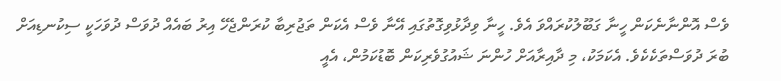ވެސް އޮންނާނެކަން ހީނާ ގަބޫލުކުރައްވަ އެވެ. ހީނާ ވިދާޅުވިގޮތުގައި އޭނާ ވެސް އެކަން ތަޖުރިބާ ކުރަންޖެހޭ އިރު ބައެއް ދުވަސް ދުވަހަކީ ސިކުނޑިއަށް ބުރަ ދުވަސްތަކެކެވެ. އެކަމަކު، މި ދާއިރާއަށް ހުންނަ ޝައުގުވެރިކަން ބޮޑުކަމުން، އެއީ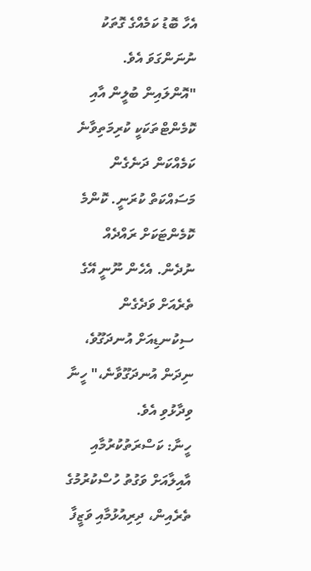އެހާ ބޮޑު ކަމެއްގެ ގޮތަކު ނުނަންގަވަ އެވެ.
"އޮންލައިން ބުލީން އާއި ކޮމެންޓްތަކަކީ ކުރިމަތިވާނެ ކަމެއްކަން ދަނެގެން މަސައްކަތް ކުރަނީ. ކޮންމެ ކޮމެންޓަކަށް ރައްދެއް ނުދެން. އެހެން ނޫނީ އޭގެ ތެރެއަށް ވަދެގެން ސިކުނޑިއަށް އުނދަގޫވެ، ނިދަން އުނދަގޫވާނެ،" ހީނާ ވިދާޅުވި އެވެ.
ހީނާ: ކަސްރަތުކުރުމާއި އާއިލާއަށް ވަގުތު ހުސްކުރުމުގެ ތެރެއިން، ދިރިއުޅުމާއި ވަޒީފާ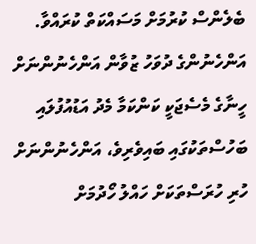ބެލެންސް ކުރުމަށް މަސައްކަތް ކުރައްވާ.
އަންހެނުންގެ ދުވަހު ޒުވާން އަންހެނުންނަށް ހީނާގެ މެސެޖަކީ ކަންކަމާ މެދު އަޑުއުފުލައި ބަހުސްތަކުގައި ބައިވެރިވެ، އަންހެނުންނަށް ހުރި ހުރަސްތަކަށް ހައްލު ހޯދުމަށް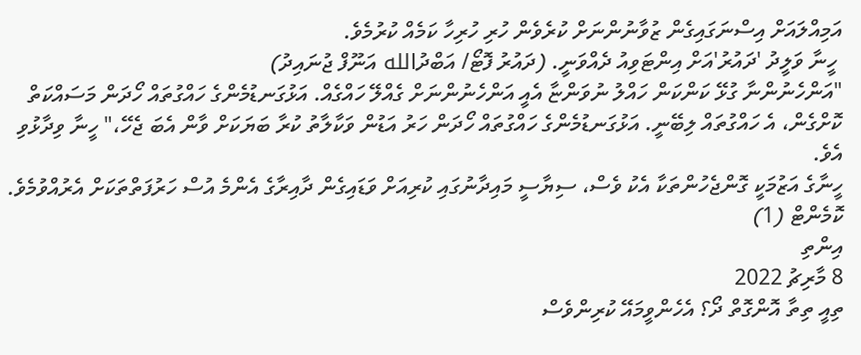އަމިއްލައަށް އިސްނަގައިގެން ޒުވާނުންނަށް ކުރެވެން ހުރި ހުރިހާ ކަމެއް ކުރުމެވެ.
 ހީނާ ވަލީދު 'ދައުރު'އަށް އިންޓަވިއު ދެއްވަނީ. (ދައުރު ފޮޓޯ/ އަބްދުالله އަނޫފް ޖުނައިދު)
"އަންހެނުންނާ ގުޅޭ ކަންކަން ހައްލު ނުވަންޏާ އެއީ އަންހެނުންނަށް ގެއްލޭ ހައްގެއް. އަޅުގަނޑުމެންގެ ހައްގުތައް ހޯދަން މަސައްކަތް ކޮށްގެން، އެ ހައްގުތައް ލިބޭނީ. އަޅުގަނޑުމެންގެ ހައްގުތައް ހޯދަން ހަރު އަޑުން ވަކާލާތު ކުރާ ބަޔަކަށް ވާން އެބަ ޖެހޭ،" ހީނާ ވިދާޅުވި އެވެ.
ހީނާގެ އަޒުމަކީ ގޮންޖެހުންތަކާ އެކު ވެސް، ސިޔާސީ މައިދާނުގައި ކުރިއަށް ވަޑައިގެން ދާއިރާގެ އެންމެ އުސް ހަރުފަތްތަކަށް އެރުއްވުމެވެ.
ކޮމެންޓް (1)
އިންތި
8 މާރިޗު 2022
ތިއީ ތިތާ އޮންގޮތް ދޯ؟ އެހެންވީމައޭ ކުރިންވެސް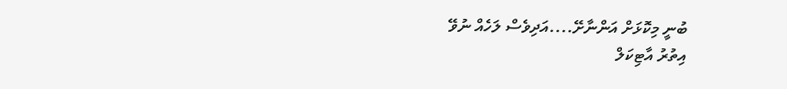ބުނީ މިކޮޅަށް އަންނާށޭ....އަދިވެސް ލަހެއް ނުވޭ
އިތުރު އާޓިކަލް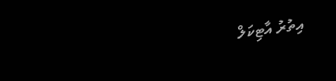އިތުރު އާޓިކަލް